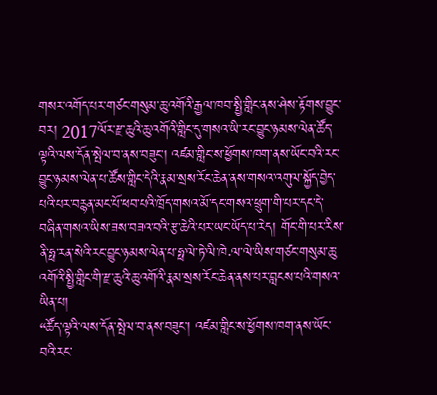གསར་འགོད་པར་གཙང་གསུམ་ཆུ་འགོའི་རྒྱལ་ཁབ་སྤྱི་གླིང་ནས་ཤེས་རྟོགས་བྱུང་བར། 2017ལོར་རྫ་ཆུའི་ཆུ་འགོའི་གླིང་དུ་གསའ་ཡི་རང་བྱུང་ཉམས་ལེན་ཚོད་ལྟའི་ལས་དོན་སྤེལ་བ་ནས་བཟུང་། འཛམ་གླིང་ས་ཕྱོགས་ཁག་ནས་ཡོང་བའི་རང་བྱུང་ཉམས་ལེན་པ་ཚོས་གླིང་དེའི་རྣམ་སྲས་རོང་ཆེན་ནས་གསའ་འགུལ་སྐྱོད་བྱེད་པའི་པར་བརྙན་མང་པོ་ཕབ་པའི་ཁྲོད་གསའ་མོ་དང་གསའ་ཕྲུག་གི་པར་དང་དེ་བཞིན་གསའ་ཡིས་ཟས་བཟའ་བའི་རྩ་ཆེའི་པར་ཡང་ཡོད་པ་རེད། གོང་གི་པར་རིས་ནི་ཧྥ་རན་སེའི་རང་བྱུང་ཉམས་ལེན་པ་ཧྥ་ལེ་ཏེ་ལི་ཁེ·ལ་ལེ་ཡིས་གཙང་གསུམ་ཆུ་འགོའི་སྤྱི་གླིང་གི་རྫ་ཆུའི་ཆུ་འགོའི་རྣམ་སྲས་རོང་ཆེན་ནས་པར་བླངས་པའི་གསའ་ཡིན་པ།
“ཚོད་ལྟའི་ལས་དོན་སྤེལ་བ་ནས་བཟུང་། འཛམ་གླིང་ས་ཕྱོགས་ཁག་ནས་ཡོང་བའི་རང་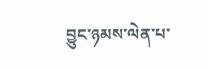བྱུང་ཉམས་ལེན་པ་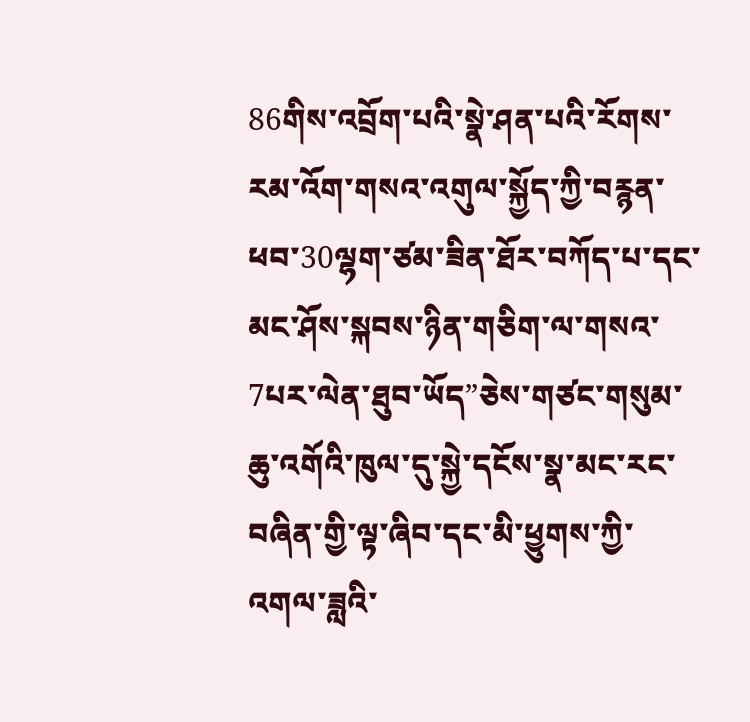86གིས་འབྲོག་པའི་སྣེ་ཤན་པའི་རོགས་རམ་འོག་གསའ་འགུལ་སྐྱོད་ཀྱི་བརྙན་ཕབ་30ལྷག་ཙམ་ཟིན་ཐོར་བཀོད་པ་དང་མང་ཤོས་སྐབས་ཉིན་གཅིག་ལ་གསའ་7པར་ལེན་ཐུབ་ཡོད”ཅེས་གཙང་གསུམ་ཆུ་འགོའི་ཁུལ་དུ་སྐྱེ་དངོས་སྣ་མང་རང་བཞིན་གྱི་ལྟ་ཞིབ་དང་མི་ཕྱུགས་ཀྱི་འགལ་ཟླའི་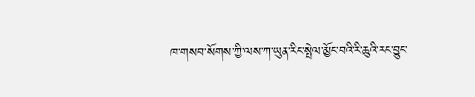ཁ་གསབ་སོགས་ཀྱི་ལས་ཀ་ཡུན་རིང་སྤེལ་མྱོང་བའི་རི་ཆུའི་རང་བྱུང་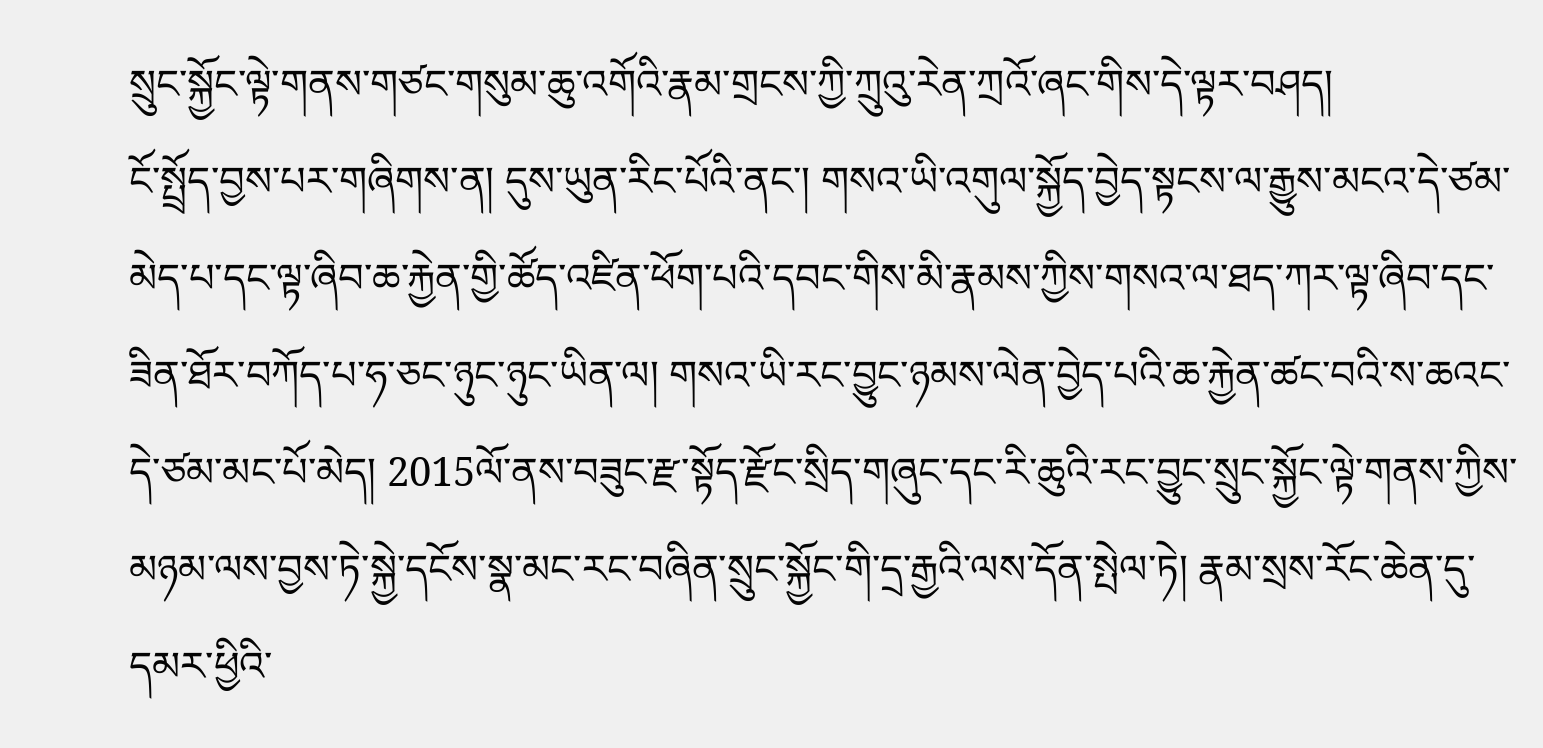སྲུང་སྐྱོང་ལྟེ་གནས་གཙང་གསུམ་ཆུ་འགོའི་རྣམ་གྲངས་ཀྱི་ཀྲུའུ་རེན་ཀྲའོ་ཞང་གིས་དེ་ལྟར་བཤད།
ངོ་སྤྲོད་བྱས་པར་གཞིགས་ན། དུས་ཡུན་རིང་པོའི་ནང་། གསའ་ཡི་འགུལ་སྐྱོད་བྱེད་སྟངས་ལ་རྒྱུས་མངའ་དེ་ཙམ་མེད་པ་དང་ལྟ་ཞིབ་ཆ་རྐྱེན་གྱི་ཚོད་འཛིན་ཕོག་པའི་དབང་གིས་མི་རྣམས་ཀྱིས་གསའ་ལ་ཐད་ཀར་ལྟ་ཞིབ་དང་ཟིན་ཐོར་བཀོད་པ་ཧ་ཅང་ཉུང་ཉུང་ཡིན་ལ། གསའ་ཡི་རང་བྱུང་ཉམས་ལེན་བྱེད་པའི་ཆ་རྐྱེན་ཚང་བའི་ས་ཆའང་དེ་ཙམ་མང་པོ་མེད། 2015ལོ་ནས་བཟུང་རྫ་སྟོད་རྫོང་སྲིད་གཞུང་དང་རི་ཆུའི་རང་བྱུང་སྲུང་སྐྱོང་ལྟེ་གནས་ཀྱིས་མཉམ་ལས་བྱས་ཏེ་སྐྱེ་དངོས་སྣ་མང་རང་བཞིན་སྲུང་སྐྱོང་གི་དྲ་རྒྱའི་ལས་དོན་སྤེལ་ཏེ། རྣམ་སྲས་རོང་ཆེན་དུ་དམར་ཕྱིའི་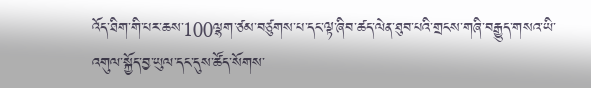འོད་ཐིག་གི་པར་ཆས་100ལྷག་ཙམ་བཙུགས་པ་དང་ལྟ་ཞིབ་ཚད་ལེན་ཐུབ་པའི་གྲངས་གཞི་བརྒྱུད་གསའ་ཡི་འགུལ་སྐྱོད་བྱ་ཡུལ་དང་དུས་ཚོད་སོགས་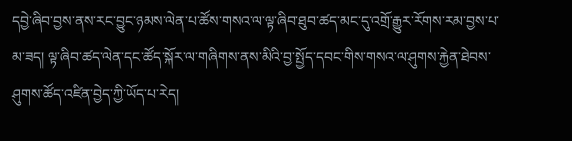དབྱེ་ཞིབ་བྱས་ནས་རང་བྱུང་ཉམས་ལེན་པ་ཚོས་གསའ་ལ་ལྟ་ཞིབ་ཐུབ་ཚད་མང་དུ་འགྲོ་རྒྱུར་རོགས་རམ་བྱས་པ་མ་ཟད། ལྟ་ཞིབ་ཚད་ལེན་དང་ཚོད་སྐོར་ལ་གཞིགས་ནས་མིའི་བྱ་སྤྱོད་དབང་གིས་གསའ་ལ་ཤུགས་རྐྱེན་ཐེབས་ཤུགས་ཚོད་འཛིན་བྱེད་ཀྱི་ཡོད་པ་རེད།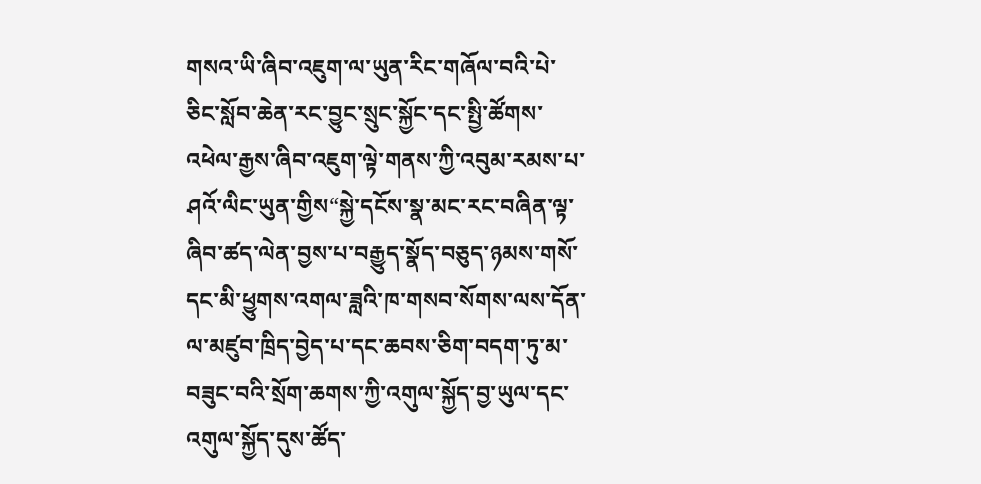གསའ་ཡི་ཞིབ་འཇུག་ལ་ཡུན་རིང་གཞོལ་བའི་པེ་ཅིང་སློབ་ཆེན་རང་བྱུང་སྲུང་སྐྱོང་དང་སྤྱི་ཚོགས་འཕེལ་རྒྱས་ཞིབ་འཇུག་ལྟེ་གནས་ཀྱི་འབུམ་རམས་པ་ཤའོ་ལིང་ཡུན་གྱིས“སྐྱེ་དངོས་སྣ་མང་རང་བཞིན་ལྟ་ཞིབ་ཚད་ལེན་བྱས་པ་བརྒྱུད་སྣོད་བཅུད་ཉམས་གསོ་དང་མི་ཕྱུགས་འགལ་ཟླའི་ཁ་གསབ་སོགས་ལས་དོན་ལ་མཛུབ་ཁྲིད་བྱེད་པ་དང་ཆབས་ཅིག་བདག་ཏུ་མ་བཟུང་བའི་སྲོག་ཆགས་ཀྱི་འགུལ་སྐྱོད་བྱ་ཡུལ་དང་འགུལ་སྐྱོད་དུས་ཚོད་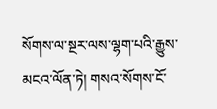སོགས་ལ་སྔར་ལས་ལྷག་པའི་རྒྱུས་མངའ་ལོན་ཏེ། གསའ་སོགས་ངོ་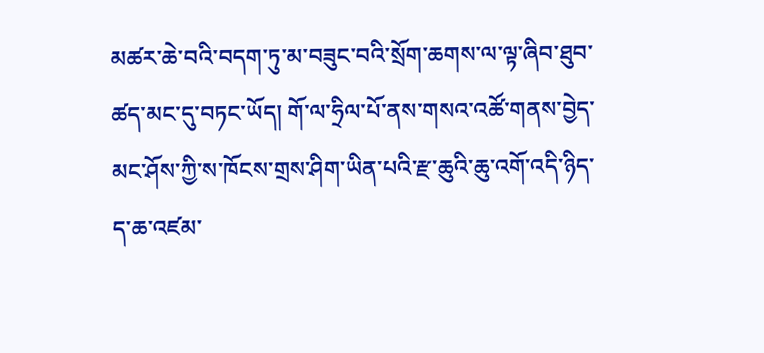མཚར་ཆེ་བའི་བདག་ཏུ་མ་བཟུང་བའི་སྲོག་ཆགས་ལ་ལྟ་ཞིབ་ཐུབ་ཚད་མང་དུ་བཏང་ཡོད། གོ་ལ་ཧྲིལ་པོ་ནས་གསའ་འཚོ་གནས་བྱེད་མང་ཤོས་ཀྱི་ས་ཁོངས་གྲས་ཤིག་ཡིན་པའི་རྫ་ཆུའི་ཆུ་འགོ་འདི་ཉིད་ད་ཆ་འཛམ་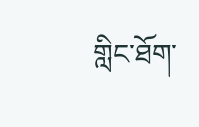གླིང་ཐོག་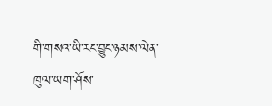གི་གསའ་ཡི་རང་བྱུང་ཉམས་ལེན་ཁུལ་ཡག་ཤོས་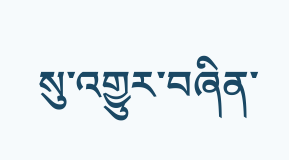སུ་འགྱུར་བཞིན་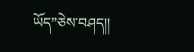ཡོད”ཅེས་བཤད།།